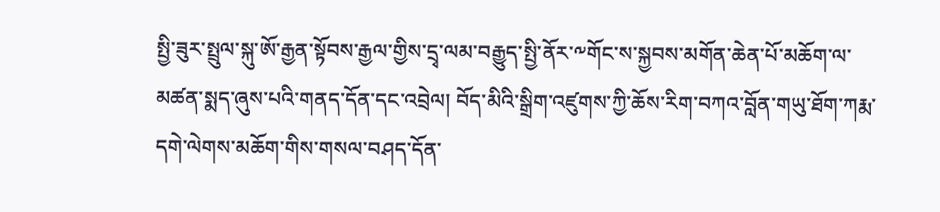སྤྱི་ཟུར་སྤྲུལ་སྐུ་ཨོ་རྒྱན་སྟོབས་རྒྱལ་གྱིས་དྲྭ་ལམ་བརྒྱུད་སྤྱི་ནོར་༸གོང་ས་སྐྱབས་མགོན་ཆེན་པོ་མཆོག་ལ་མཚན་སྨད་ཞུས་པའི་གནད་དོན་དང་འབྲེལ། བོད་མིའི་སྒྲིག་འཛུགས་ཀྱི་ཆོས་རིག་བཀའ་བློན་གཡུ་ཐོག་ཀརྨ་དགེ་ལེགས་མཆོག་གིས་གསལ་བཤད་དོན་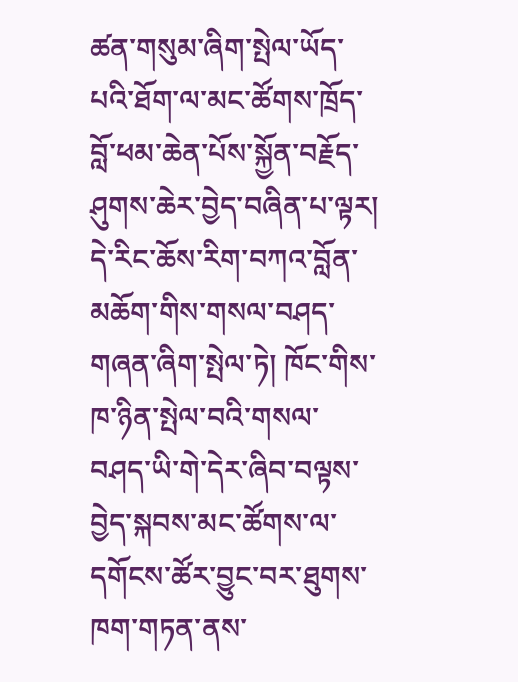ཚན་གསུམ་ཞིག་སྤེལ་ཡོད་པའི་ཐོག་ལ་མང་ཚོགས་ཁྲོད་བློ་ཕམ་ཆེན་པོས་སྐྱོན་བརྗོད་ཤུགས་ཆེར་བྱེད་བཞིན་པ་ལྟར། དེ་རིང་ཆོས་རིག་བཀའ་བློན་མཆོག་གིས་གསལ་བཤད་གཞན་ཞིག་སྤེལ་ཏེ། ཁོང་གིས་ཁ་ཉིན་སྤེལ་བའི་གསལ་བཤད་ཡི་གེ་དེར་ཞིབ་བལྟས་བྱེད་སྐབས་མང་ཚོགས་ལ་དགོངས་ཚོར་བྱུང་བར་ཐུགས་ཁག་གཏན་ནས་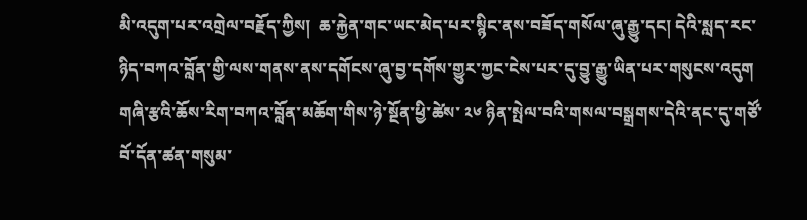མི་འདུག་པར་འགྲེལ་བརྗོད་ཀྱིས།  ཆ་རྐྱེན་གང་ཡང་མེད་པར་སྙིང་ནས་བཟོད་གསོལ་ཞུ་རྒྱུ་དང། དེའི་སླད་རང་ཉིད་བཀའ་བློན་གྱི་ལས་གནས་ནས་དགོངས་ཞུ་བྱ་དགོས་གྱུར་ཀྱང་ངེས་པར་དུ་བྱུ་རྒྱུ་ཡིན་པར་གསུངས་འདུག གཞི་རྩའི་ཆོས་རིག་བཀའ་བློན་མཆོག་གིས་ཉེ་སྔོན་ཕྱི་ཚེས་ ༢༦ ཉིན་སྤེལ་བའི་གསལ་བསྒྲགས་དེའི་ནང་དུ་གཙོ་བོ་དོན་ཚན་གསུམ་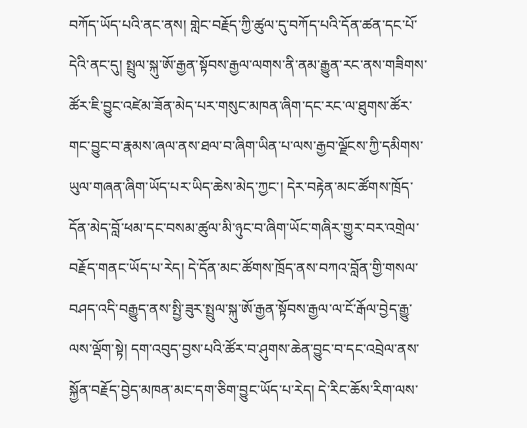བཀོད་ཡོད་པའི་ནང་ནས། གླེང་བརྗོད་ཀྱི་ཚུལ་དུ་བཀོད་པའི་དོན་ཚན་དང་པོ་དེའི་ནང་དུ། སྤྲུལ་སྐུ་ཨོ་རྒྱན་སྟོབས་རྒྱལ་ལགས་ནི་ནམ་རྒྱུན་རང་ནས་གཟིགས་ཚོར་ཇི་བྱུང་འཛེམ་ཟོན་མེད་པར་གསུང་མཁན་ཞིག་དང་རང་ལ་ཐུགས་ཚོར་གང་བྱུང་བ་རྣམས་ཞལ་ནས་ཐལ་བ་ཞིག་ཡིན་པ་ལས་རྒྱབ་ལྗོངས་ཀྱི་དམིགས་ཡུལ་གཞན་ཞིག་ཡོད་པར་ཡིད་ཆེས་མེད་ཀྱང་། དེར་བརྟེན་མང་ཚོགས་ཁྲོད་དོན་མེད་བློ་ཕམ་དང་བསམ་ཚུལ་མི་ཉུང་བ་ཞིག་ཡོང་གཞིར་གྱུར་བར་འགྲེལ་བརྗོད་གནང་ཡོད་པ་རེད། དེ་དོན་མང་ཚོགས་ཁྲོད་ནས་བཀའ་བློན་གྱི་གསལ་བཤད་འདི་བརྒྱུད་ནས་སྤྱི་ཟུར་སྤྲུལ་སྐུ་ཨོ་རྒྱན་སྟོབས་རྒྱལ་ལ་ངོ་རྒོལ་བྱེད་རྒྱུ་ལས་ལྡོག་སྟེ། དག་འབུད་བྱས་པའི་ཚོར་བ་ཤུགས་ཆེན་བྱུང་བ་དང་འབྲེལ་ནས་སྐྱོན་བརྗོད་བྱེད་མཁན་མང་དག་ཅིག་བྱུང་ཡོད་པ་རེད། དེ་རིང་ཆོས་རིག་ལས་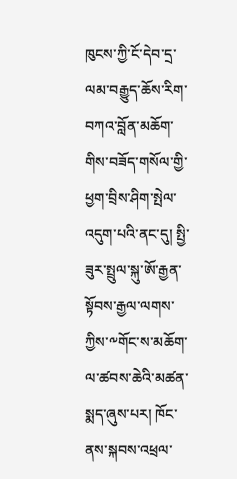ཁུངས་ཀྱི་ངོ་དེབ་དྲ་ལམ་བརྒྱུད་ཆོས་རིག་བཀའ་བློན་མཆོག་གིས་བཟོད་གསོལ་གྱི་ཕྱག་བྲིས་ཤིག་སྤེལ་འདུག་པའི་ནང་དུ། སྤྱི་ཟུར་སྤྲུལ་སྐུ་ཨོ་རྒྱན་སྟོབས་རྒྱལ་ལགས་ཀྱིས་༸གོང་ས་མཆོག་ལ་ཚབས་ཆེའི་མཚན་སྨད་ཞུས་པར། ཁོང་ནས་སྐབས་འཕྲལ་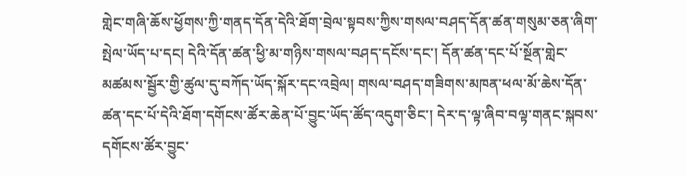གླེང་གཞི་ཆོས་ཕྱོགས་ཀྱི་གནད་དོན་དེའི་ཐོག་བྲེལ་སྟབས་ཀྱིས་གསལ་བཤད་དོན་ཚན་གསུམ་ཅན་ཞིག་སྤེལ་ཡོད་པ་དང། དེའི་དོན་ཚན་ཕྱི་མ་གཉིས་གསལ་བཤད་དངོས་དང་། དོན་ཚན་དང་པོ་སྔོན་གླེང་མཚམས་སྦྱོར་གྱི་ཚུལ་དུ་བཀོད་ཡོད་སྐོར་དང་འབྲེལ། གསལ་བཤད་གཟིགས་མཁན་ཕལ་མོ་ཆེས་དོན་ཚན་དང་པོ་དེའི་ཐོག་དགོངས་ཚོར་ཆེན་པོ་བྱུང་ཡོད་ཚོད་འདུག་ཅིང་། དེར་ད་ལྟ་ཞིབ་བལྟ་གནང་སྐབས་དགོངས་ཚོར་བྱུང་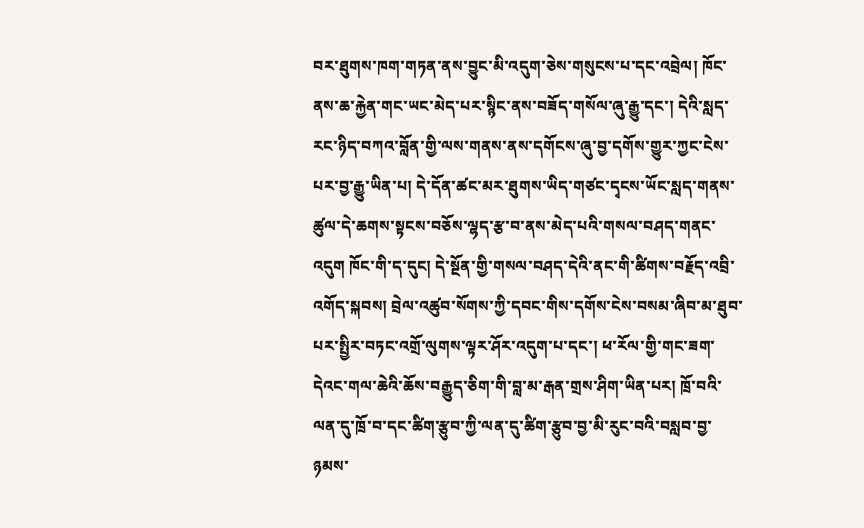བར་ཐུགས་ཁག་གཏན་ནས་བྱུང་མི་འདུག་ཅེས་གསུངས་པ་དང་འབྲེལ། ཁོང་ནས་ཆ་རྐྱེན་གང་ཡང་མེད་པར་སྙིང་ནས་བཟོད་གསོལ་ཞུ་རྒྱུ་དང་། དེའི་སླད་རང་ཉིད་བཀའ་བློན་གྱི་ལས་གནས་ནས་དགོངས་ཞུ་བྱ་དགོས་གྱུར་ཀྱང་ངེས་པར་བྱ་རྒྱུ་ཡིན་པ། དེ་དོན་ཚང་མར་ཐུགས་ཡིད་གཙང་དྭངས་ཡོང་སླད་གནས་ཚུལ་དེ་ཆགས་སྟངས་བཅོས་ལྷད་རྩ་བ་ནས་མེད་པའི་གསལ་བཤད་གནང་འདུག ཁོང་གི་ད་དུང། དེ་སྔོན་གྱི་གསལ་བཤད་དེའི་ནང་གི་ཚིགས་བརྗོད་འབྲི་འགོད་སྐབས། བྲེལ་འཚུབ་སོགས་ཀྱི་དབང་གིས་དགོས་ངེས་བསམ་ཞིབ་མ་ཐུབ་པར་སྤྱིར་བཏང་འགྲོ་ལུགས་ལྟར་ཤོར་འདུག་པ་དང་། ཕ་རོལ་གྱི་གང་ཟག་དེའང་གལ་ཆེའི་ཆོས་བརྒྱུད་ཅིག་གི་བླ་མ་རྒན་གྲས་ཤིག་ཡིན་པར། ཁྲོ་བའི་ལན་དུ་ཁྲོ་བ་དང་ཚིག་རྩུབ་ཀྱི་ལན་དུ་ཚིག་རྩུབ་བྱ་མི་རུང་བའི་བསླབ་བྱ་ཉམས་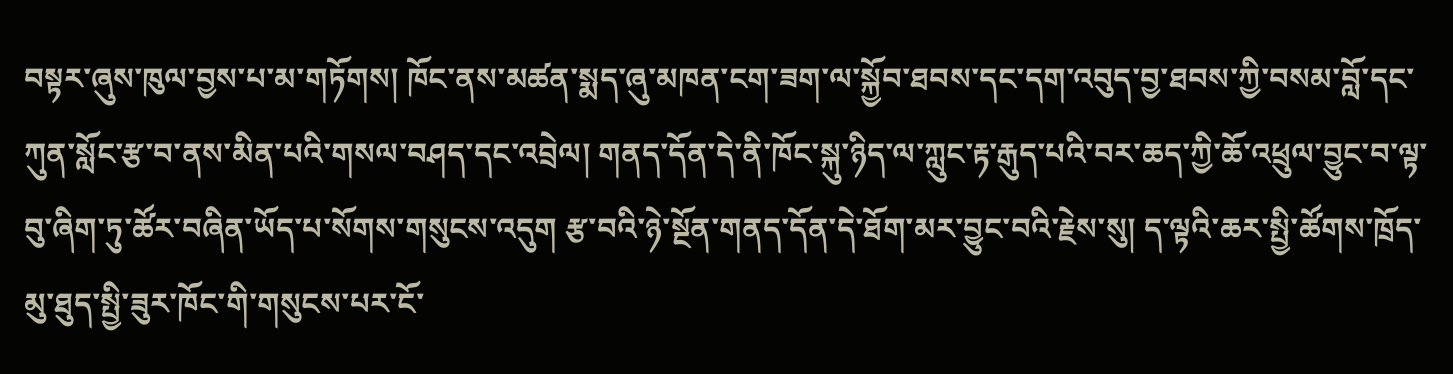བསྟར་ཞུས་ཁུལ་བྱས་པ་མ་གཏོགས། ཁོང་ནས་མཚན་སྨད་ཞུ་མཁན་ངག་ཟག་ལ་སྐྱོབ་ཐབས་དང་དག་འབུད་བྱ་ཐབས་ཀྱི་བསམ་བློ་དང་ཀུན་སློང་རྩ་བ་ནས་མིན་པའི་གསལ་བཤད་དང་འབྲེལ། གནད་དོན་དེ་ནི་ཁོང་སྐུ་ཉིད་ལ་ཀླུང་རྟ་རྒུད་པའི་བར་ཆད་ཀྱི་ཆོ་འཕྲུལ་བྱུང་བ་ལྟ་བུ་ཞིག་ཏུ་ཚོར་བཞིན་ཡོད་པ་སོགས་གསུངས་འདུག རྩ་བའི་ཉེ་སྔོན་གནད་དོན་དེ་ཐོག་མར་བྱུང་བའི་རྗེས་སུ། ད་ལྟའི་ཆར་སྤྱི་ཚོགས་ཁྲོད་མུ་ཐུད་སྤྱི་ཟུར་ཁོང་གི་གསུངས་པར་ངོ་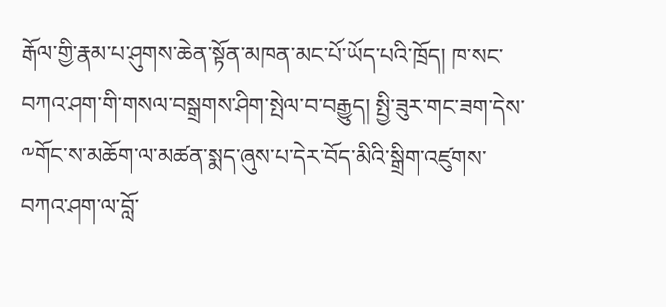རྒོལ་གྱི་རྣམ་པ་ཤུགས་ཆེན་སྟོན་མཁན་མང་པོ་ཡོད་པའི་ཁྲོད། ཁ་སང་བཀའ་ཤག་གི་གསལ་བསྒྲགས་ཤིག་སྤེལ་བ་བརྒྱུད། སྤྱི་ཟུར་གང་ཟག་དེས་༸གོང་ས་མཆོག་ལ་མཚན་སྨད་ཞུས་པ་དེར་བོད་མིའི་སྒྲིག་འཛུགས་བཀའ་ཤག་ལ་བློ་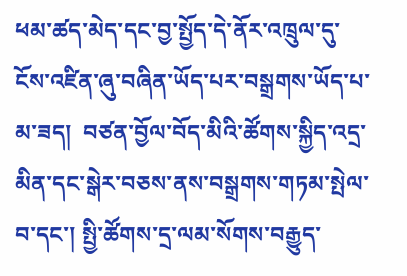ཕམ་ཚད་མེད་དང་བྱ་སྤྱོད་དེ་ནོར་འཁྲུལ་དུ་ངོས་འཛིན་ཞུ་བཞིན་ཡོད་པར་བསྒྲགས་ཡོད་པ་མ་ཟད།  བཙན་བྱོལ་བོད་མིའི་ཚོགས་སྐྱིད་འདྲ་མིན་དང་སྒེར་བཅས་ནས་བསྒྲགས་གཏམ་སྤེལ་བ་དང་། སྤྱི་ཚོགས་དྲ་ལམ་སོགས་བརྒྱུད་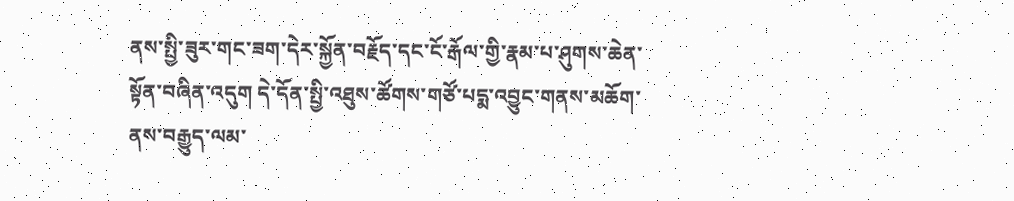ནས་སྤྱི་ཟུར་གང་ཟག་དེར་སྐྱོན་བརྗོད་དང་ངོ་རྒོལ་གྱི་རྣམ་པ་ཤུགས་ཆེན་སྟོན་བཞིན་འདུག དེ་དོན་སྤྱི་འཐུས་ཚོགས་གཙོ་པདྨ་འབྱུང་གནས་མཆོག་ནས་བརྒྱུད་ལམ་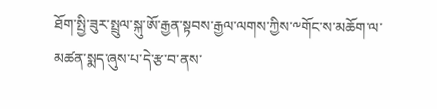ཐོག་སྤྱི་ཟུར་སྤྲུལ་སྐུ་ཨོ་རྒྱན་སྟབས་རྒྱལ་ལགས་ཀྱིས་༸གོང་ས་མཆོག་ལ་མཚན་སྨད་ཞུས་པ་དེ་རྩ་བ་ནས་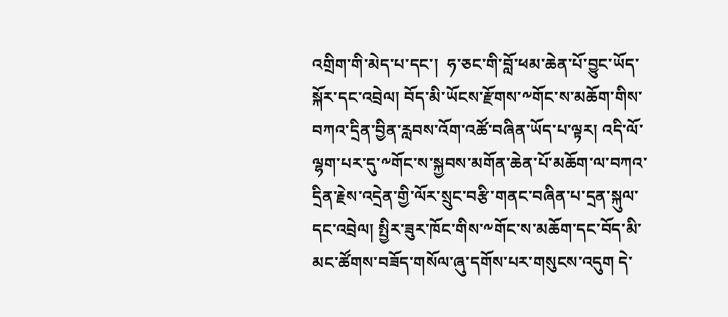འགྲིག་གི་མེད་པ་དང་།  ཧ་ཅང་གི་བློ་ཕམ་ཆེན་པོ་བྱུང་ཡོད་སྐོར་དང་འབྲེལ། བོད་མི་ཡོངས་རྫོགས་༸གོང་ས་མཆོག་གིས་བཀའ་དྲིན་བྱིན་རླབས་འོག་འཚོ་བཞིན་ཡོད་པ་ལྟར། འདི་ལོ་ལྷག་པར་དུ་༸གོང་ས་སྐྱབས་མགོན་ཆེན་པོ་མཆོག་ལ་བཀའ་དྲིན་རྗེས་འདྲེན་གྱི་ལོར་སྲུང་བརྩི་གནང་བཞིན་པ་དྲན་སྐུལ་དང་འབྲེལ། སྤྱིར་ཟུར་ཁོང་གིས་༸གོང་ས་མཆོག་དང་བོད་མི་མང་ཚོགས་བཟོད་གསོལ་ཞུ་དགོས་པར་གསུངས་འདུག དེ་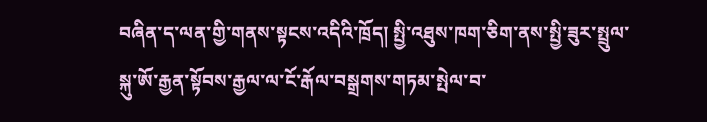བཞིན་ད་ལན་གྱི་གནས་སྟངས་འདིའི་ཁྲོད། སྤྱི་འཐུས་ཁག་ཅིག་ནས་སྤྱི་ཟུར་སྤྲུལ་སྐུ་ཨོ་རྒྱན་སྟོབས་རྒྱལ་ལ་ངོ་རྒོལ་བསྒྲགས་གཏམ་སྤེལ་བ་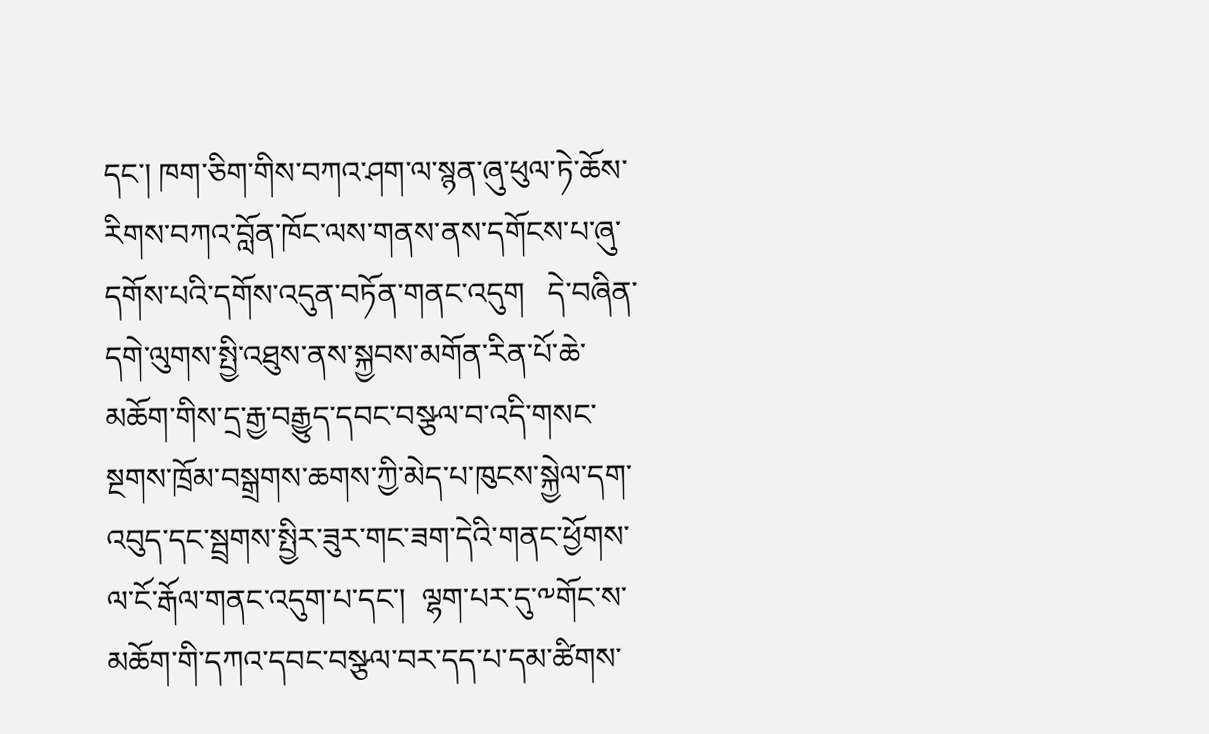དང་། ཁག་ཅིག་གིས་བཀའ་ཤག་ལ་སྙན་ཞུ་ཕུལ་ཏེ་ཆོས་རིགས་བཀའ་བློན་ཁོང་ལས་གནས་ནས་དགོངས་པ་ཞུ་དགོས་པའི་དགོས་འདུན་བཏོན་གནང་འདུག   དེ་བཞིན་དགེ་ལུགས་སྤྱི་འཐུས་ནས་སྐྱབས་མགོན་རིན་པོ་ཆེ་མཆོག་གིས་དྲ་རྒྱ་བརྒྱུད་དབང་བསྩལ་བ་འདི་གསང་སྔགས་ཁྲོམ་བསྒྲགས་ཆགས་ཀྱི་མེད་པ་ཁུངས་སྐྱེལ་དག་འབུད་དང་སྦྲགས་སྤྱིར་ཟུར་གང་ཟག་དེའི་གནང་ཕྱོགས་ལ་ངོ་རྒོལ་གནང་འདུག་པ་དང་།  ལྷག་པར་དུ་༸གོང་ས་མཆོག་གི་དཀའ་དབང་བསྩལ་བར་དད་པ་དམ་ཚིགས་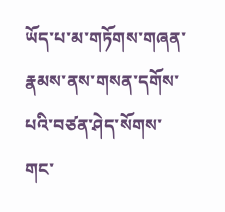ཡོད་པ་མ་གཏོགས་གཞན་རྣམས་ནས་གསན་དགོས་པའི་བཙན་ཤེད་སོགས་གང་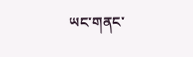ཡང་གནང་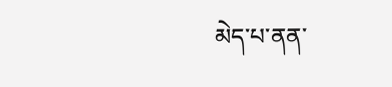མེད་པ་ནན་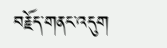བརྗོད་གནང་འདུག